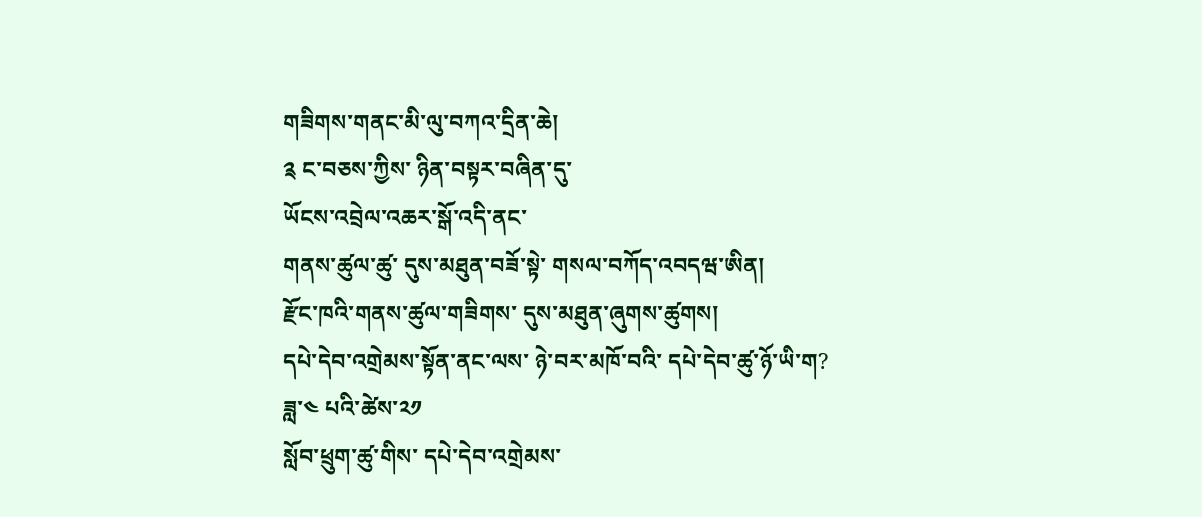གཟིགས་གནང་མི་ལུ་བཀའ་དྲིན་ཆེ།
༉ ང་བཅས་ཀྱིས་ ཉིན་བསྟར་བཞིན་དུ་
ཡོངས་འབྲེལ་འཆར་སྒོ་འདི་ནང་
གནས་ཚུལ་ཚུ་ དུས་མཐུན་བཟོ་སྟེ་ གསལ་བཀོད་འབདཝ་ཨིན།
རྫོང་ཁའི་གནས་ཚུལ་གཟིགས་ དུས་མཐུན་ཞུགས་ཚུགས།
དཔེ་དེབ་འགྲེམས་སྟོན་ནང་ལས་ ཉེ་བར་མཁོ་བའི་ དཔེ་དེབ་ཚུ་ཉོ་ཡི་ག?
ཟླ་༤ པའི་ཚེས་༢༡
སློབ་ཕྲུག་ཚུ་གིས་ དཔེ་དེབ་འགྲེམས་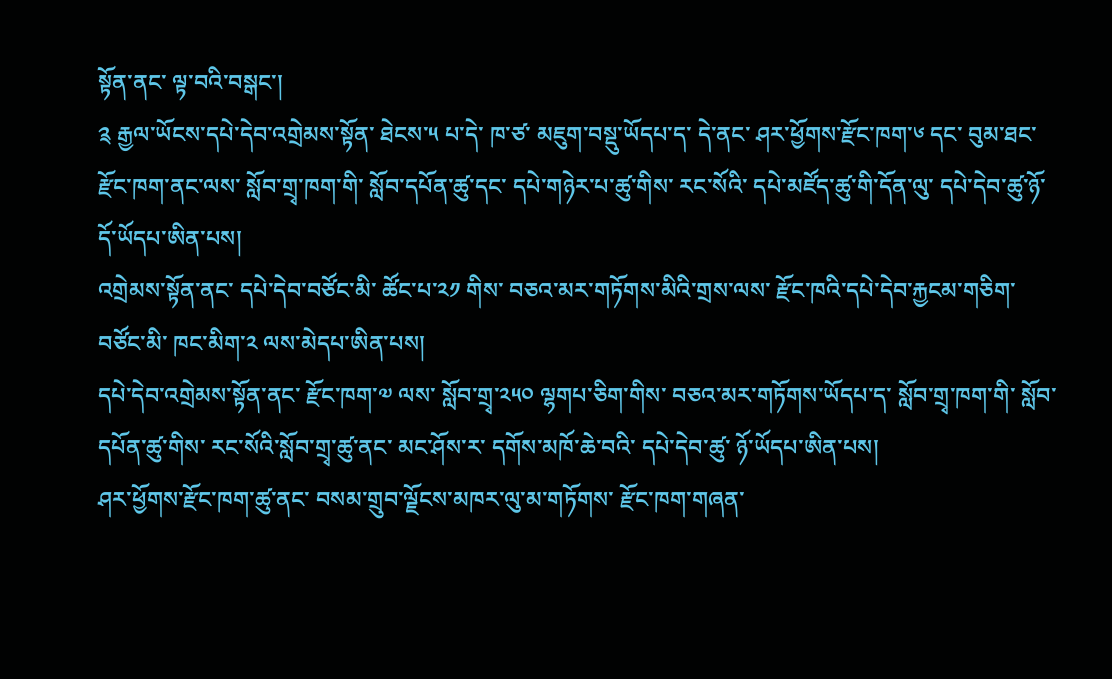སྟོན་ནང་ ལྟ་བའི་བསྒང་།
༉ རྒྱལ་ཡོངས་དཔེ་དེབ་འགྲེམས་སྟོན་ ཐེངས་༥ པ་དེ་ ཁ་ཙ་ མཇུག་བསྡུ་ཡོདཔ་ད་ དེ་ནང་ ཤར་ཕྱོགས་རྫོང་ཁག་༦ དང་ བུམ་ཐང་རྫོང་ཁག་ནང་ལས་ སློབ་གྲྭ་ཁག་གི་ སློབ་དཔོན་ཚུ་དང་ དཔེ་གཉེར་པ་ཚུ་གིས་ རང་སོའི་ དཔེ་མཛོད་ཚུ་གི་དོན་ལུ་ དཔེ་དེབ་ཚུ་ཉོ་དོ་ཡོདཔ་ཨིན་པས།
འགྲེམས་སྟོན་ནང་ དཔེ་དེབ་བཙོང་མི་ ཚོང་པ་༢༡ གིས་ བཅའ་མར་གཏོགས་མིའི་གྲས་ལས་ རྫོང་ཁའི་དཔེ་དེབ་རྐྱངམ་གཅིག་བཙོང་མི་ ཁང་མིག་༢ ལས་མེདཔ་ཨིན་པས།
དཔེ་དེབ་འགྲེམས་སྟོན་ནང་ རྫོང་ཁག་༧ ལས་ སློབ་གྲྭ་༢༥༠ ལྷགཔ་ཅིག་གིས་ བཅའ་མར་གཏོགས་ཡོདཔ་ད་ སློབ་གྲྭ་ཁག་གི་ སློབ་དཔོན་ཚུ་གིས་ རང་སོའི་སློབ་གྲྭ་ཚུ་ནང་ མང་ཤོས་ར་ དགོས་མཁོ་ཆེ་བའི་ དཔེ་དེབ་ཚུ་ ཉོ་ཡོདཔ་ཨིན་པས།
ཤར་ཕྱོགས་རྫོང་ཁག་ཚུ་ནང་ བསམ་གྲུབ་ལྗོངས་མཁར་ལུ་མ་གཏོགས་ རྫོང་ཁག་གཞན་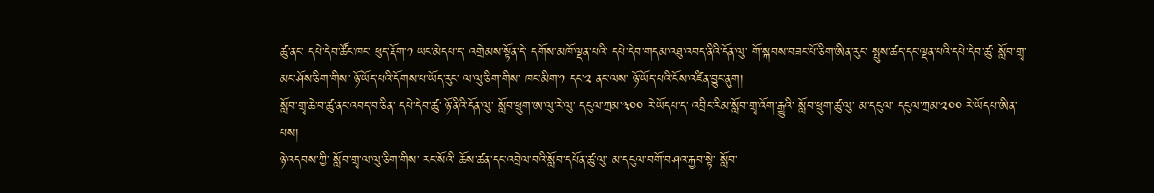ཚུ་ནང་ དཔེ་དེབ་ཚོང་ཁང་ ཕུད་རྡོག་༡ ཡང་མེདཔ་ད་ འགྲེམས་སྟོན་དེ་ དགོས་མཁོ་ལྡན་པའི་ དཔེ་དེབ་གདམ་འཐུ་འབད་ནིའི་དོན་ལུ་ གོ་སྐབས་བཟང་པོ་ཅིག་ཨིན་རུང་ སྤུས་ཚད་དང་ལྡན་པའི་དཔེ་དེབ་ཚུ་ སློབ་གྲྭ་མང་ཤོས་ཅིག་གིས་ ཉོ་ཡོད་པའི་དོགས་པ་ཡོད་རུང་ ལ་ལུ་ཅིག་གིས་ ཁང་མིག་༡ དང་༢ ནང་ལས་ ཉོ་ཡོད་པའི་ངོས་འཛིན་བྱུང་ནུག།
སློབ་གྲྭ་ཆེ་བ་ཚུ་ནང་འབད་བ་ཅིན་ དཔེ་དེབ་ཚུ་ ཉོ་ནིའི་དོན་ལུ་ སློབ་ཕྲུག་ཨ་ལུ་རེ་ལུ་ དངུལ་ཀྲམ་༣༠༠ རེ་ཡོདཔ་ད་ འབྲིང་རིམ་སློབ་གྲྭ་འོག་རྒྱུའི་ སློབ་ཕྲུག་ཚུ་ལུ་ མ་དངུལ་ དངུལ་ཀྲམ་༢༠༠ རེ་ཡོདཔ་ཨིན་པས།
ཉེ་འདབས་ཀྱི་ སློབ་གྲྭ་ལ་ལུ་ཅིག་གིས་ རང་སོའི་ ཆོས་ཚན་དང་འབྲེལ་བའི་སློབ་དཔོན་ཚུ་ལུ་ མ་དངུལ་བགོ་བཤའ་རྐྱབ་སྟེ་ སློབ་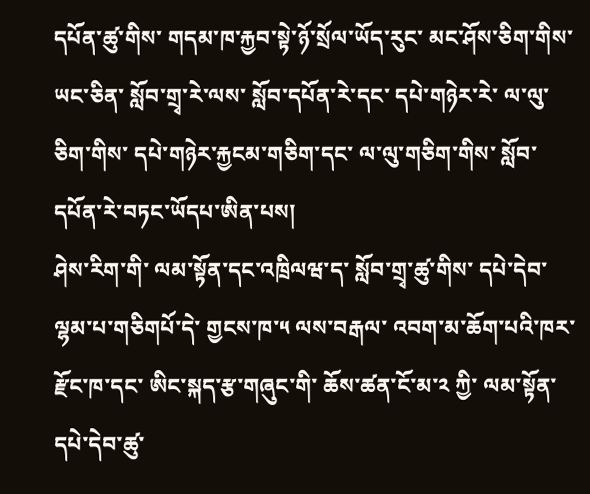དཔོན་ཚུ་གིས་ གདམ་ཁ་རྐྱབ་སྟེ་ཉོ་སྲོལ་ཡོད་རུང་ མང་ཤོས་ཅིག་གིས་ ཡང་ཅིན་ སློབ་གྲྭ་རེ་ལས་ སློབ་དཔོན་རེ་དང་ དཔེ་གཉེར་རེ་ ལ་ལུ་ཅིག་གིས་ དཔེ་གཉེར་རྐྱངམ་གཅིག་དང་ ལ་ལུ་གཅིག་གིས་ སློབ་དཔོན་རེ་བཏང་ཡོདཔ་ཨིན་པས།
ཤེས་རིག་གི་ ལམ་སྟོན་དང་འཁྲིལཝ་ད་ སློབ་གྲྭ་ཚུ་གིས་ དཔེ་དེབ་ལྷམ་པ་གཅིགཔོ་དེ་ གྱངས་ཁ་༥ ལས་བརྒལ་ འབག་མ་ཆོག་པའི་ཁར་ རྫོང་ཁ་དང་ ཨིང་སྐད་རྩ་གཞུང་གི་ ཆོས་ཚན་ངོ་མ་༢ ཀྱི་ ལམ་སྟོན་དཔེ་དེབ་ཚུ་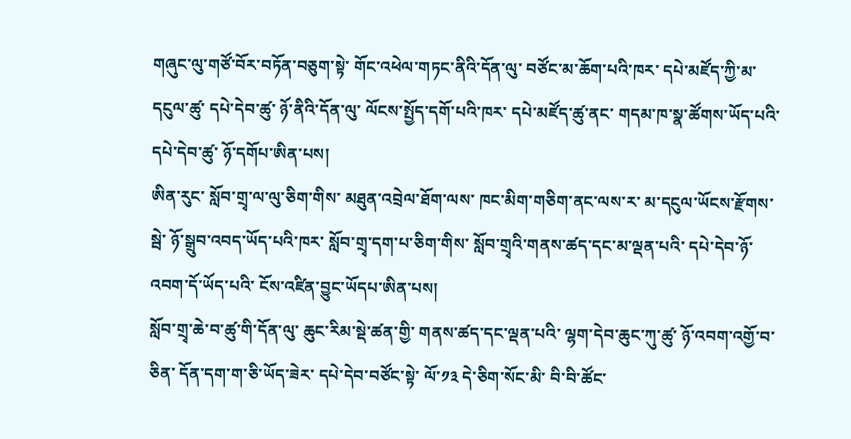གཞུང་ལུ་གཙོ་བོར་བཏོན་བཅུག་སྟེ་ གོང་འཕེལ་གཏང་ནིའི་དོན་ལུ་ བཙོང་མ་ཆོག་པའི་ཁར་ དཔེ་མཛོད་ཀྱི་མ་དངུལ་ཚུ་ དཔེ་དེབ་ཚུ་ ཉོ་ནིའི་དོན་ལུ་ ལོངས་སྤྱོད་དགོ་པའི་ཁར་ དཔེ་མཛོད་ཚུ་ནང་ གདམ་ཁ་སྣ་ཚོགས་ཡོད་པའི་ དཔེ་དེབ་ཚུ་ ཉོ་དགོཔ་ཨིན་པས།
ཨིན་རུང་ སློབ་གྲྭ་ལ་ལུ་ཅིག་གིས་ མཐུན་འབྲེལ་ཐོག་ལས་ ཁང་མིག་གཅིག་ནང་ལས་ར་ མ་དངུལ་ཡོངས་རྫོགས་སྦེ་ ཉོ་སྒྲུབ་འབད་ཡོད་པའི་ཁར་ སློབ་གྲྭ་དག་པ་ཅིག་གིས་ སློབ་གྲྭའི་གནས་ཚད་དང་མ་ལྡན་པའི་ དཔེ་དེབ་ཉོ་འབག་དོ་ཡོད་པའི་ ངོས་འཛིན་བྱུང་ཡོདཔ་ཨིན་པས།
སློབ་གྲྭ་ཆེ་བ་ཚུ་གི་དོན་ལུ་ ཆུང་རིམ་སྡེ་ཚན་གྱི་ གནས་ཚད་དང་ལྡན་པའི་ ལྷག་དེབ་ཆུང་ཀུ་ཚུ་ ཉོ་འབག་འགྱོ་བ་ཅིན་ དོན་དག་ག་ཅི་ཡོད་ཟེར་ དཔེ་དེབ་བཙོང་སྟེ་ ལོ་༡༣ དེ་ཅིག་སོང་མི་ བི་བི་ཚོང་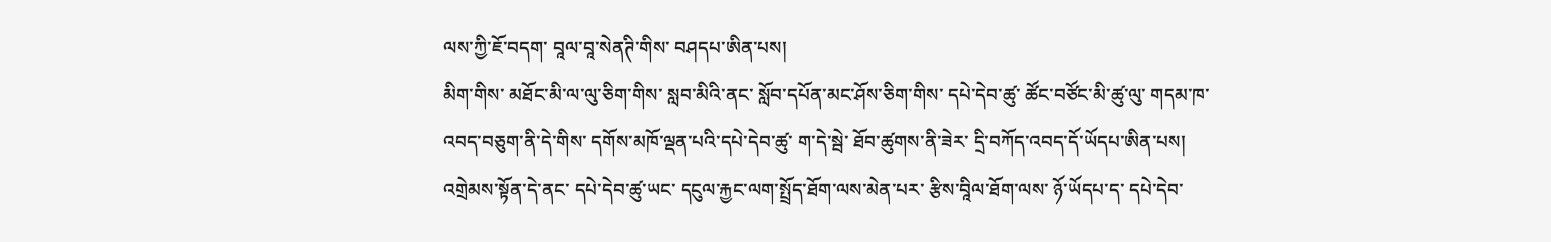ལས་ཀྱི་ཇོ་བདག་ བཱལ་བཱ་སེནཊི་གིས་ བཤདཔ་ཨིན་པས།
མིག་གིས་ མཐོང་མི་ལ་ལུ་ཅིག་གིས་ སླབ་མིའི་ནང་ སློབ་དཔོན་མང་ཤོས་ཅིག་གིས་ དཔེ་དེབ་ཚུ་ ཚོང་བཙོང་མི་ཚུ་ལུ་ གདམ་ཁ་འབད་བཅུག་ནི་དེ་གིས་ དགོས་མཁོ་ལྡན་པའི་དཔེ་དེབ་ཚུ་ ག་དེ་སྦེ་ ཐོབ་ཚུགས་ནི་ཟེར་ དྲི་བཀོད་འབད་དོ་ཡོདཔ་ཨིན་པས།
འགྲེམས་སྟོན་དེ་ནང་ དཔེ་དེབ་ཚུ་ཡང་ དངུལ་རྐྱང་ལག་སྤྲོད་ཐོག་ལས་མེན་པར་ རྩིས་བཱིལ་ཐོག་ལས་ ཉོ་ཡོདཔ་ད་ དཔེ་དེབ་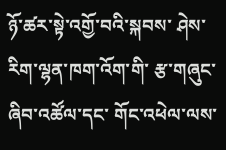ཉོ་ཚར་སྟེ་འགྱོ་བའི་སྐབས་ ཤེས་རིག་ལྷན་ཁག་འོག་གི་ རྩ་གཞུང་ཞིབ་འཚོལ་དང་ གོང་འཕེལ་ལས་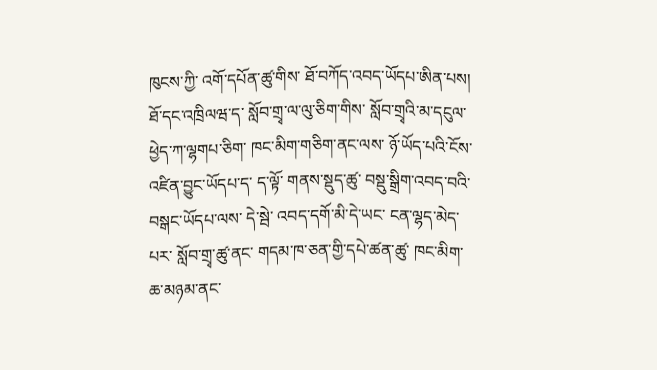ཁུངས་ཀྱི་ འགོ་དཔོན་ཚུ་གིས་ ཐོ་བཀོད་འབད་ཡོདཔ་ཨིན་པས།
ཐོ་དང་འཁྲིལཝ་ད་ སློབ་གྲྭ་ལ་ལུ་ཅིག་གིས་ སློབ་གྲྭའི་མ་དངུལ་ཕྱེད་ཀ་ལྷགཔ་ཅིག་ ཁང་མིག་གཅིག་ནང་ལས་ ཉོ་ཡོད་པའི་ངོས་འཛིན་བྱུང་ཡོདཔ་ད་ ད་ལྟོ་ གནས་སྡུད་ཚུ་ བསྡུ་སྒྲིག་འབད་བའི་བསྒང་ཡོདཔ་ལས་ དེ་སྦེ་ འབད་དགོ་མི་དེ་ཡང་ ངན་ལྷད་མེད་པར་ སློབ་གྲྭ་ཚུ་ནང་ གདམ་ཁ་ཅན་གྱི་དཔེ་ཚན་ཚུ་ ཁང་མིག་ཆ་མཉམ་ནང་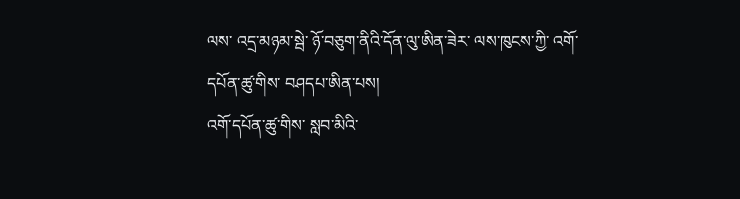ལས་ འདྲ་མཉམ་སྦེ་ ཉོ་བཅུག་ནིའི་དོན་ལུ་ཨིན་ཟེར་ ལས་ཁུངས་ཀྱི་ འགོ་དཔོན་ཚུ་གིས་ བཤདཔ་ཨིན་པས།
འགོ་དཔོན་ཚུ་གིས་ སླབ་མིའི་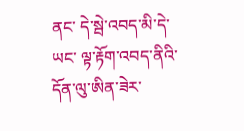ནང་ དེ་སྦེ་འབད་མི་དེ་ཡང་ ལྟ་རྟོག་འབད་ནིའི་དོན་ལུ་ཨིན་ཟེར་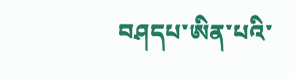བཤདཔ་ཨིན་པའི་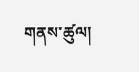གནས་ཚུལ།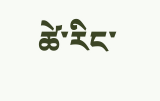ཚེ་རིང་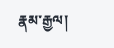རྣམ་རྒྱལ།